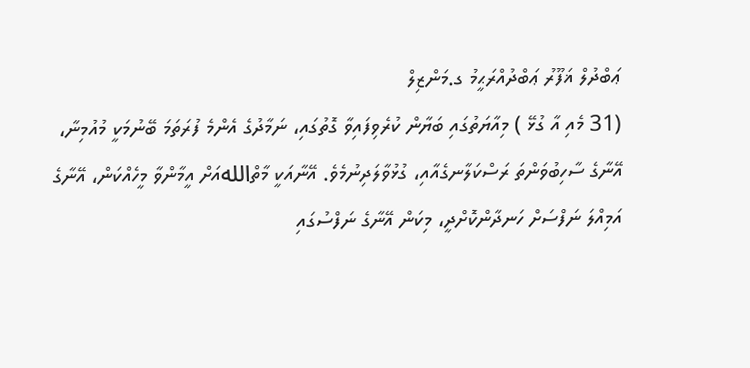ޢަބްދުލް ޣަފޫރު ޢަބްދުއްރަޙީމު ގ.މަންޒިލް
(31 މެއި އާ ގުޅޭ ) މިއާޔަތުގައި ބަޔާން ކުރެވިފައިވާ ގޮތުގައި، ނަމާދުގެ އެންމެ ފުރަތަމަ ބޭނުމަކީ މުއުމިނާ، އޭނާގެ ސާހިބުވަންތަ ރަސްކަލާނގެއާއި، ގުޅުވާލަދިނުމެވެ. އޭނާއަކީ މާތްاللهއަށް އީމާންވާ މީހެއްކަން، އޭނާގެ އަމިއްލަ ނަފްސަށް ހަނދާންކޮށްދީ، މިކަން އޭނާގެ ނަފްސުގައި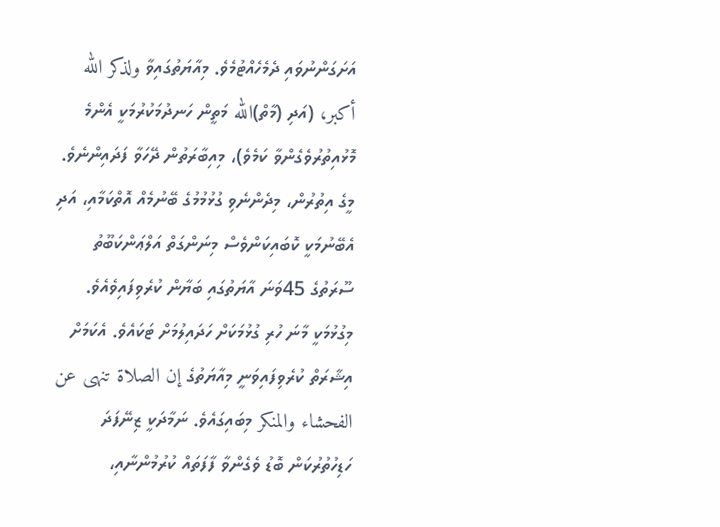އަށަގަންނުވައި ދެމެހެއްޓުމެވެ. މިއާޔަތުގައިވާ ولذكر الله أكبر، (އަދި (މާތް)الله މަތީން ހަނދުމަކުރުމަކީ އެންމެ މޮޅުއިތުރުވެގެންވާ ކަމެވެ)، މިއިބާރަތުން ދޭހަވާ ފަދައިންނެވެ. މީގެ އިތުރުން، މިދެންނެވި ގުޅުމުމުގެ ބޭނުމެއް އޮތްކަމާއި، އަދި އެބޭނުމަކީ ކޮބައިކަންވެސް މިނަންގަތް އަލްޢަންކަބޫތު ސޫރަތުގެ 45ވަނަ އާޔަތުގައި ބަޔާން ކުރެވިފައިވެއެވެ. މިގުޅުމަކީ މާނަ ހުރި ގުޅުމަކަށް ހަދައިލުމަށް ޓަކައެވެ. އެކަމަށް އިޝާރަތް ކުރެވިފައިވަނީ މިއާޔަތުގެ إن الصلاة تنهى عن الفحشاء والمنكر މިބައިގައެވެ. ނަމާދަކީ ޒިނޭފަދަ ހަޑިހުތުރުކަން ބޮޑު ވެގެންވާ ފާފަތައް ކުރުމުންނާއި،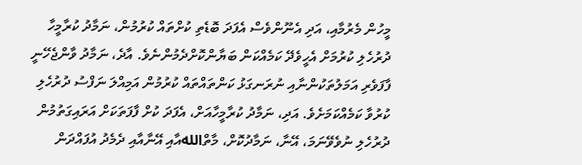މީހުން މެރުމާއި، އަދި އެނޫންވެސް އެފަދަ ބޮޑެތި ކުށްތައް ކުރުމުން، ނަމާދު ކުރާމީހާ ދުރުހެލި ކުރުމަށް އެހީވެދޭ ކަމެއްކަން ބަޔާންކޮށްދެމުންނެވެ. އާދެ، ނަމާދު ވާންޖެހޭނީ ފާފަވެރި އަމަލުތަކުންނާއި ނުރަނގަޅު ކަންތައްތައް ކުރުމުން އަމިއްލަ ނަފްސު ދުރުހެލި ކުރުވާ ކަމެއްކަމަށެވެ. އަދި، ނަމާދު ކުރާމީހާއަށް، އެފަދަ ކުށް ފާފަތަކަށް އަރައިގަތުމުން ދުރުހެލި ނުވެވޭނަމަ، އޭނާ، ނަމާދުކޮށް، މާތްاللهއާއި އޭނާއާއި ދެމެދު އުފައްދަން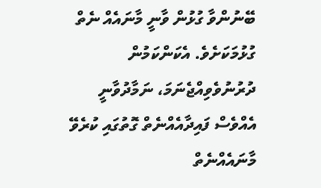ބޭނުންވާ ގުޅުން ވާނީ މާނައެއް ނެތް ގުޅުމަކަށެވެ. އެކަންކަމުން ދުރުނުވެވިއްޖެނަމަ، ނަމާދުވާނީ އެއްވެސް ފައިދާއެއްނެތް ގޮތުގައި ކުރެވޭ މާނައެއްނެތް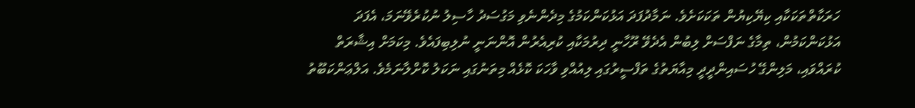ހަރަކާތްތަކަކާއި ކިޔޭކިޔުން ތަކަކަށެވެ. ނަމާދުފަދަ އަޅުކަންކަމުގެ މިދެންނެވި މަގުސަދު ހާސިލު ނުކުރެވޭނަމަ، އެފަދަ އަޅުކަންކަމުން، ތިމާގެ ނަފްސަށް ލިބުން އެދެވޭ ރޫހާނީ ދިރުމަކާއި ކުރިއެރުން އޮންނަނީ ނުލިބިފައެވެ. މިކަމަށް އިޝާރަތް ކުރައްވައި، މަލިންގޭ ހުސައިންދީދީ މިއާޔަތުގެ ތަފްސީރުގައި ލިއުއްވި ވާހަކަ ކޮޅެއް މިތަނުގައި ނަކަލު ކޮށްލާނަމެވެ. އަލްޢަންކަބޫތު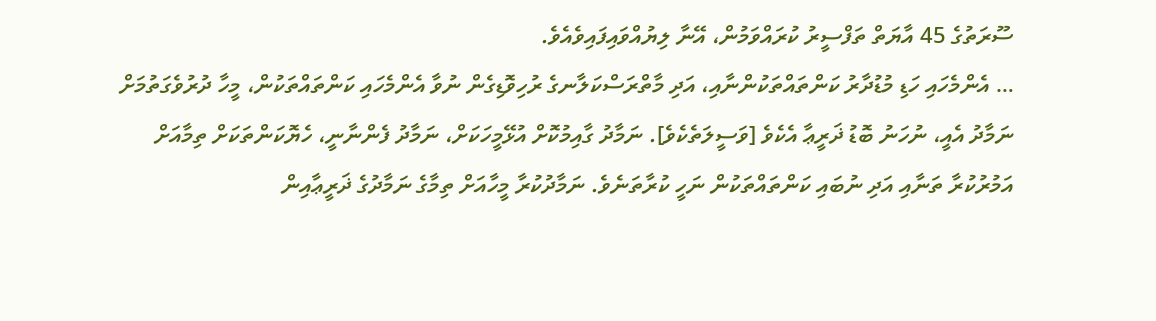ސޫރަތުގެ 45 އާޔަތް ތަފްސީރު ކުރައްވަމުން، އޭނާ ލިޔުއްވައިފައިވެއެވެ.
… އެންމެހައި ހަޑި މުޑުދާރު ކަންތައްތަކުންނާއި، އަދި މާތްރަސްކަލާނގެ ރުހިވޮޑިގެން ނުވާ އެންމެހައި ކަންތައްތަކުން، މީހާ ދުރުވެގަތުމަށް ނަމާދު އެއީ، ނުހަނު ބޮޑު ޛަރީޢާ އެކެވެ [ވަސީލަތެކެވެ]. ނަމާދު ގާއިމުކޮށް އުޅޭމީހަކަށް، ނަމާދު ފެންނާނީ، ހެޔޮކަންތަކަށް ތިމާއަށް އަމުރުކުރާ ތަނާއި އަދި ނުބައި ކަންތައްތަކުން ނަހީ ކުރާތަނެވެ. ނަމާދުކުރާ މީހާއަށް ތިމާގެ ނަމާދުގެ ޛަރީޢާއިން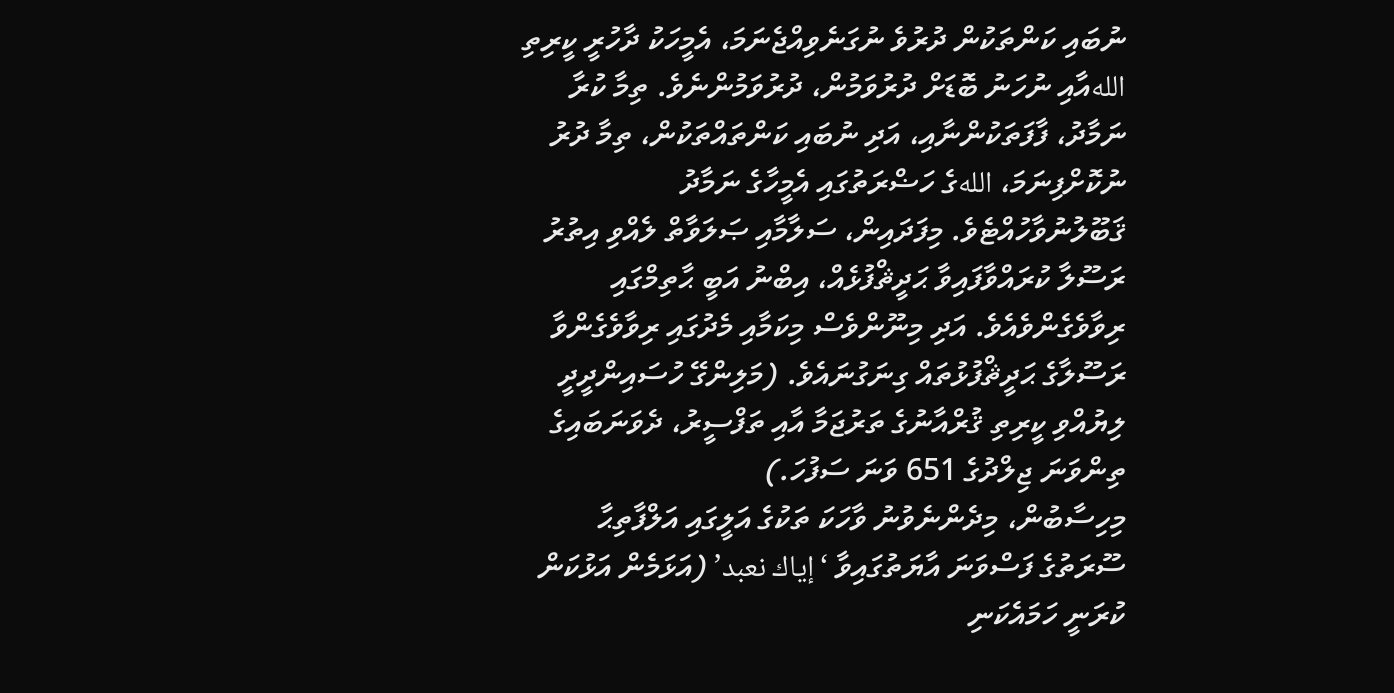ނުބައި ކަންތަކުން ދުރުވެ ނުގަނެވިއްޖެނަމަ، އެމީހަކު ދާހުރީ ކީރިތި اللهއާއި ނުހަނު ބޮޑަށް ދުރުވަމުން، ދުރުވަމުންނެވެ. ތިމާ ކުރާ ނަމާދު، ފާފަތަކުންނާއި، އަދި ނުބައި ކަންތައްތަކުން، ތިމާ ދުރު ނުކޮށްފިނަމަ، اللهގެ ހަޟްރަތުގައި އެމީހާގެ ނަމާދު ޤަބޫލުނުވާހުއްޓެވެ. މިފަދައިން، ސަލާމާއި ޞަލަވާތް ލެއްވި އިތުރު ރަސޫލާ ކުރައްވާފައިވާ ޙަދީޘްފުޅެއް، އިބްނު އަބީ ޙާތިމްގައި ރިވާވެގެންވެއެވެ. އަދި މިނޫންވެސް މިކަމާއި މެދުގައި ރިވާވެގެންވާ ރަސޫލާގެ ޙަދީޘްފުޅުތައް ގިނަގުނައެވެ. (މަލިންގޭ ހުސައިންދީދީ ލިޔުއްވި ކީރިތި ޤުރްއާނުގެ ތަރުޖަމާ އާއި ތަފްސީރު، ދެވަނަބައިގެ ތިންވަނަ ޖިލްދުގެ 651 ވަނަ ސަފުހަ.)
މިހިސާބުން، މިދެންނެވުނު ވާހަކަ ތަކުގެ އަލީގައި އަލްފާތިޙާ ސޫރަތުގެ ފަސްވަނަ އާޔަތުގައިވާ ‘إياك نعبد’ (އަޅަމެން އަޅުކަން ކުރަނީ ހަމައެކަނި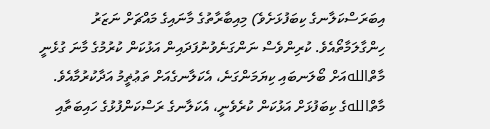އިބަރަސްކަލާނގެ ކިބަފުޅަށެވެ) މިއިބާރާތުގެ މާނައިގެ މައްޗަށް ނަޒަރު ހިންގާލަމާތޯއެވެ. ކުރިންވެސް ނަންގަނެވުނުފަދައިން އަޅުކަން ކުރުމުގެ މާނަ ގުޅެނީ މާތްاللهއަށް ބޯލަނބައި ކިޔަމަންގަނެ، އެކަލާނގެއަށް ތަޢުޡީމު އަދާކުރުމާއެވެ. މާތްاللهގެ ކިބަފުޅަށް އަޅުކަން ކުރެވެނީ، އެކަލާނގެ ރަސްކަންފުޅުގެ ހައިބަތާއި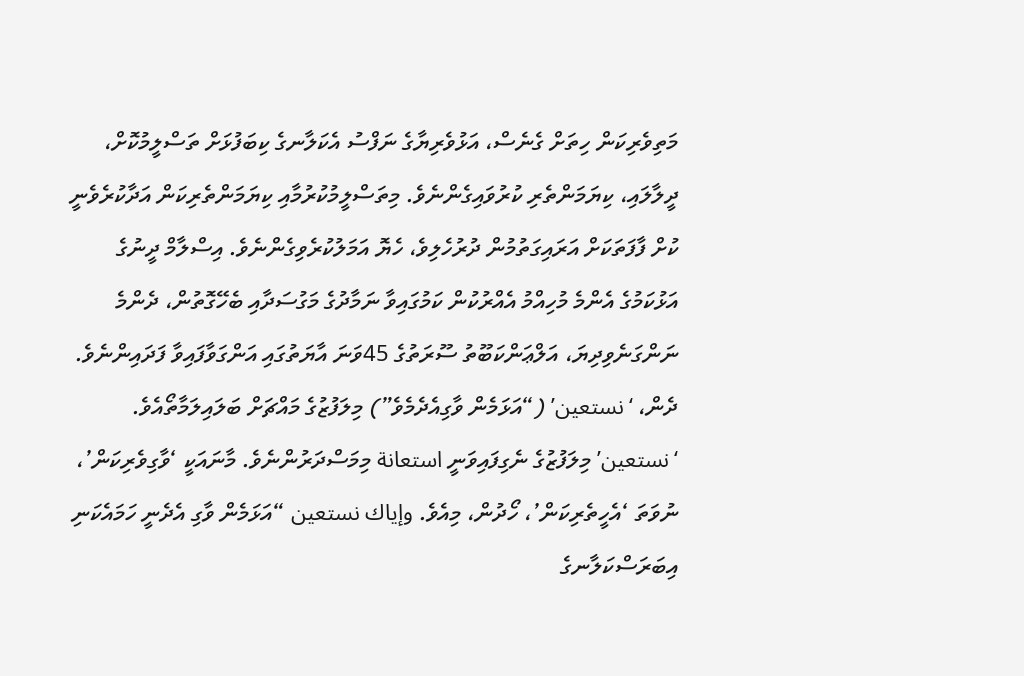މަތިވެރިކަން ހިތަށް ގެނެސް، އަޅުވެރިޔާގެ ނަފްސު އެކަލާނގެ ކިބަފުޅަށް ތަސްލީމުކޮށް، ދީލާލައި، ކިޔަމަންތެރި ކުރުވައިގެންނެވެ. މިތަސްލީމުކުރުމާއި ކިޔަމަންތެރިކަން އަދާކުރެވެނީ ކުށް ފާފަތަކަށް އަރައިގަތުމުން ދުރުހެލިވެ، ހެޔޮ އަމަލުކުރެވިގެންނެވެ. އިސްލާމް ދީނުގެ އަޅުކަމުގެ އެންމެ މުހިއްމު އެއްރުކުން ކަމުގައިވާ ނަމާދުގެ މަގުސަދާއި ބެހޭގޮތުން، ދެންމެ ނަންގަނެވިދިޔަ، އަލްޢަންކަބޫތު ސޫރަތުގެ 45ވަނަ އާޔަތުގައި އަންގަވާފައިވާ ފަދައިންނެވެ.
ދެން، ‘نستعين’ (“އަޅަމެން ވާގިއެދެމެވެ”) މިލަފުޒުގެ މައްޗަށް ބަލައިލަމާތޯއެވެ. ‘نستعين’ މިލަފުޒުގެ ނެގިފައިވަނީ استعانة މިމަސްދަރުންނެވެ. މާނައަކީ ‘ވާގިވެރިކަން’، ނުވަތަ ‘އެހީތެރިކަން’، ހޯދުން، މިއެވެ. وإياك نستعين “އަޅަމެން ވާގި އެދެނީ ހަމައެކަނި އިބަރަސްކަލާނގެ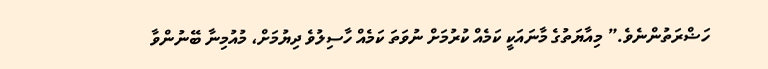ހަޟްރަތުންނެވެ.” މިއާޔަތުގެ މާނައަކީ ކަމެއް ކުރުމަށް ނުވަތަ ކަމެއް ހާސިލުވެ ދިޔުމަށް، މުއުމިނާ ބޭނުންވާ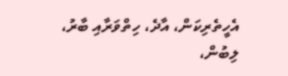އެހީތެރިކަން، އާދެ، ހިތްވަރާއި ބާރު، ލިބުން،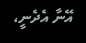އޭނާ އެދެނީ،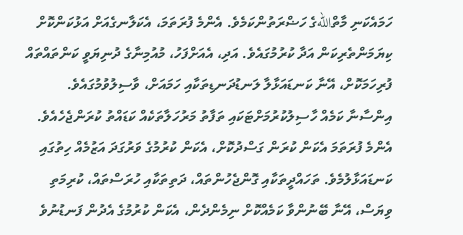ހަމައެކަނި މާތްاللهގެ ހަޟްރަތުންކަމެވެ. އެންމެ ފުރަތަމަ، އެކަލާނގެއަށް އަޅުކަންކޮށް ކިޔަމަންތެރިކަން އަދާ ކުރުމުގައެވެ. އަދި، އެއަށްފަހު، މުއުމިނާގެ ދުނިޔަވީ ކަންތައްތައް ފުރިހަމަކޮށް، އޭނާ ކަނޑައަޅާލާ ލަނޑުދަނޑިތަކާއި ހަމައަށް، ވާސިލުވުމުގައެވެ.
އިންސާނާ ކަމެއް ހާސިލުކުރުމަށްޓަކައި ތަފާތު މަރުހަލާތަކެއް ކަޑައްތު ކުރަންޖެހެއެވެ. އެންމެ ފުރަތަމަ އެކަން ކުރަން ގަސްދުކޮށް، އެކަން ކުރުމުގެ ވަރުގަދަ އަޒުމެއް ހިތުގައި ކަނޑައަޅާލުމެވެ. ތަހައްދީތަކާއި ގޮންޖެހުންތައް، ދަތިތަކާއި ހުރަސްތައް، ކުރިމަތި ވިޔަސް، އޭނާ ބޭނުންވާ ކަމެއްކޮށް ނިމެންދެން، އެކަން ކުރުމުގެ އެދުން ފަނޑުނުވެ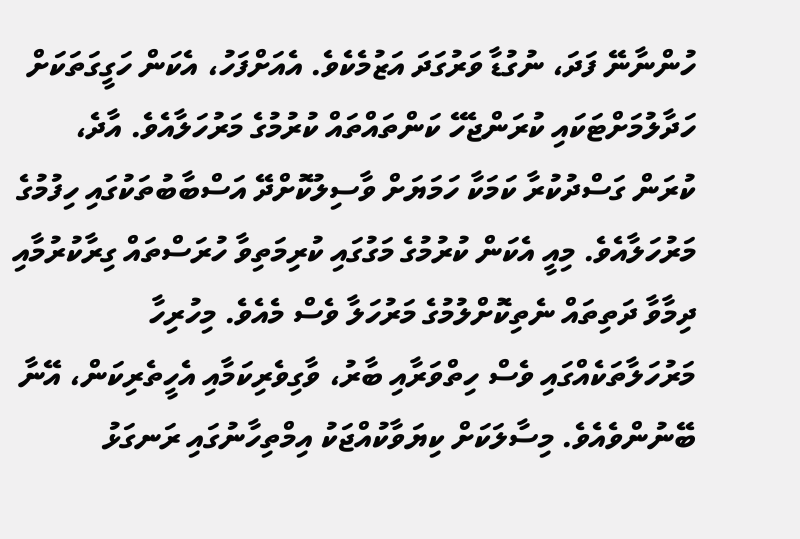ހުންނާނޭ ފަދަ، ނުގުޑާ ވަރުގަދަ އަޒުމެކެވެ. އެއަށްފަހު، އެކަން ހަގީގަތަކަށް ހަދާލުމަށްޓަކައި ކުރަންޖެހޭ ކަންތައްތައް ކުރުމުގެ މަރުހަލާއެވެ. އާދެ، ކުރަން ގަސްދުކުރާ ކަމަކާ ހަމަޔަށް ވާސިލުކޮށްދޭ އަސްބާބުތަކުގައި ހިފުމުގެ މަރުހަލާއެވެ. މިއީ އެކަން ކުރުމުގެ މަގުގައި ކުރިމަތިވާ ހުރަސްތައް ގިރާކުރުމާއި ދިމާވާ ދަތިތައް ނެތިކޮށްލުމުގެ މަރުހަލާ ވެސް މެއެވެ. މިހުރިހާ މަރުހަލާތަކެއްގައި ވެސް ހިތްވަރާއި ބާރު، ވާގިވެރިކަމާއި އެހީތެރިކަން، އޭނާ ބޭނުންވެއެވެ. މިސާލަކަށް ކިޔަވާކުއްޖަކު އިމްތިހާނުގައި ރަނގަޅު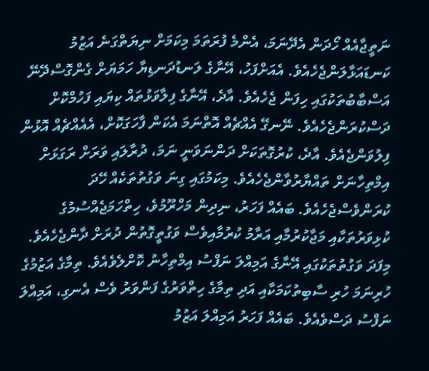ނަތީޖާއެއް ހޯދަން އެދޭނަމަ، އެންމެ ފުރަތަމަ މިކަމަށް ނިޔަތްގަނެ އަޒުމު ކަނޑައަޅާލަންޖެހެއެވެ. އެއަށްފަހު، އޭނާގެ ލަނޑުދަނޑިޔާ ހަމަޔަށް ގެންގޮސްދޭނޭ އަސްބާބުތަކުގައި ހިފަން ޖެހެއެވެ. އާދެ، އޭނާގެ ފިލާވަޅުތައް ކިޔައި ފަހުމްކޮށް ދަސްކުރަންޖެހެއެވެ. ނޭނގޭ އެއްޗެއް އޮތްނަމަ އެކަން ފާހަގަކޮށް، އެއެއްޗެއް އޮޅުން ފިލުވަންޖެއެވެ. އާދެ، ކުރުގޮތަކަށް ދަންނަވަނީ ނަމަ، ދުރާލައި ވަރަށް ރަގަޅަށް އިމްތިހާނަށް ތައްޔާރުވާންޖެހެއެވެ. މިކަމުގައި ގިނަ ވަގުތުތަކެއް ހޭދަ ކުރަންވެސްޖެހެއެވެ. ބައެއް ފަހަރު، ނިދިން މަހްރޫމުވެ، ހިތްހަމަޖެއްސުމުގެ ކުޅިވަރުތަކާއި މަޖާކުރުމާއި އަރާމު ކުރުމާއިވެސް ވަގުތީގޮތުން ދުރަށް ދާންޖެހެއެވެ. މިފަދަ ވަގުތުތަކުގައި އޭނާގެ އަމިއްލަ ނަފްސު އިމްތިހާނު ކޮށްލެވެއެވެ. ތިމާގެ އަޒުމުގެ ހުރިނަމަ ހުރި ސާބިތުކަމަކާއި އަދި ތިމާގެ ހިތްވަރުގެ ފަންވަރު ވެސް އެނގި، އަމިއްލަ ނަފްސު ދަސްވެއެވެ. ބައެއް ފަހަރު އަމިއްލަ އަޒުމު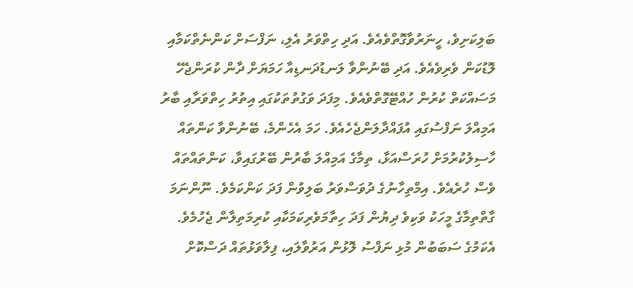ބަލިކަށިވެ، ހީނަރުވާގޮތްވެއެވެ. އަދި ހިތްވަރު އެލި، ނަފްސަށް ކަންނެތްކަމާއި ލޮޑުކަން ވެރިވެއެވެ. އަދި ބޭނުންވާ ލަނޑުދަނޑިއާ ހަމަޔަށް ދާން ކުރަންޖެހޭ މަސައްކަތް ކުރުން ހުއްޓޭގޮތްވެއެވެ. މިފަދަ ވަގުތުތަކުގައި އިތުރު ހިތްވަރާއި ބާރު އަމިއްލަ ނަފްސުގައި އުފައްދާލަންޖެހެއެވެ. ހަމަ އެހެންމެ، ބޭނުންވާ ކަންތައް ހާސިލުކުރުމަށް ހުރަސްއަޅާ، ތިމާގެ އަމިއްލަ ބާރުން ބޭރުގައިވާ، ކަންތައްތައް ވެސް ހުރެއެވެ. އިމްތިހާނުގެ ދުވަސްވަރު ބަލިވުން ފަދަ ކަންކަމެވެ. ނޫންނަމަ ގާތްތިމާގެ މީހަކު ވަކިވެ ދިޔުން ފަދަ ހިތާމަވެރިކަމަކާއި ކުރިމަތިލާން ޖެހުމެވެ. އެކަމުގެ ސަބަބުން މުޅި ނަފްސު ލޮޅުން އަރުވާލައި، ފިލާވަޅުތައް ދަސްކޮށް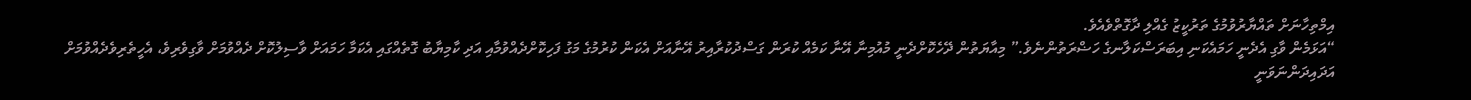އިމްތިހާނަށް ތައްޔާރުވުމުގެ ތަރުކީޒު ގެއްލި ދާގޮތްވެއެވެ.
“އަޅަމެން ވާގި އެދެނީ ހަމައެކަނި އިބަރަސްކަލާނގެ ހަޟްރަތުންނެވެ.” މިއާޔަތުން ދޭހެކޮށްދެނީ މުއުމިނާ އޭނާ ކަމެއް ކުރަން ގަސްދުކުރާއިރު އޭނާއަށް އެކަން ކުރުމުގެ މަގު ފަހިކޮށްދެއްވުމާއި އަދި ކާމިޔާބު ގޮތެއްގައި އެކަމާ ހަމައަށް ވާސިލުކޮށް ދެއްވުމަށް ވާގިވެރިވެ، އެހީތެރިވެދެއްވުމަށް އަދައިދަންނަވަނީ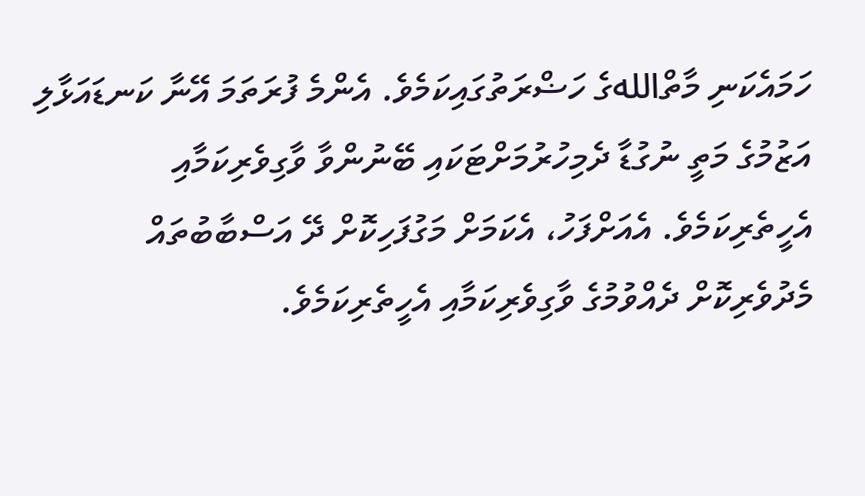ހަމައެކަނި މާތްاللهގެ ހަޟްރަތުގައިކަމެވެ. އެންމެ ފުރަތަމަ އޭނާ ކަނޑައަޅާލި އަޒުމުގެ މަތީ ނުގުޑާ ދެމިހުރުމަށްޓަކައި ބޭނުންވާ ވާގިވެރިކަމާއި އެހީތެރިކަމެވެ. އެއަށްފަހު، އެކަމަށް މަގުފަހިކޮށް ދޭ އަސްބާބުތައް މެދުވެރިކޮށް ދެއްވުމުގެ ވާގިވެރިކަމާއި އެހީތެރިކަމެވެ.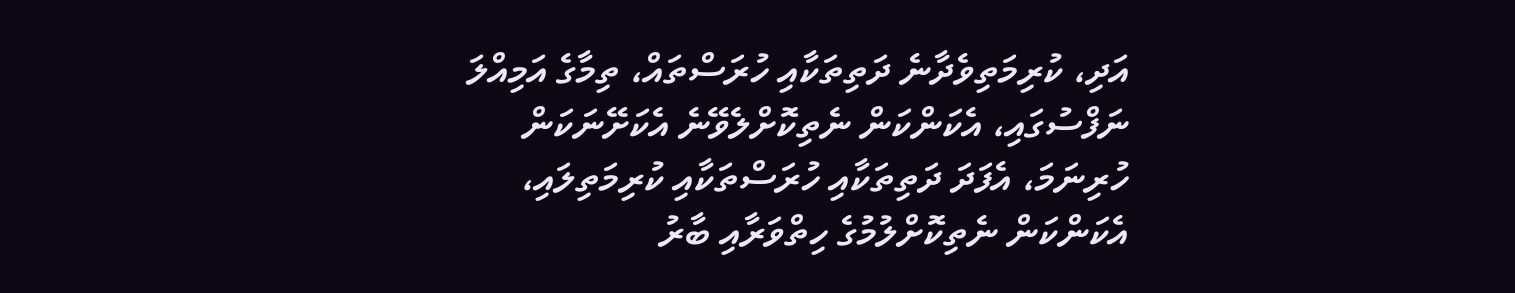އަދި، ކުރިމަތިވެދާނެ ދަތިތަކާއި ހުރަސްތައް، ތިމާގެ އަމިއްލަ ނަފްސުގައި، އެކަންކަން ނެތިކޮށްލެވޭނެ އެކަށޭނަކަން ހުރިނަމަ، އެފަދަ ދަތިތަކާއި ހުރަސްތަކާއި ކުރިމަތިލައި، އެކަންކަން ނެތިކޮށްލުމުގެ ހިތްވަރާއި ބާރު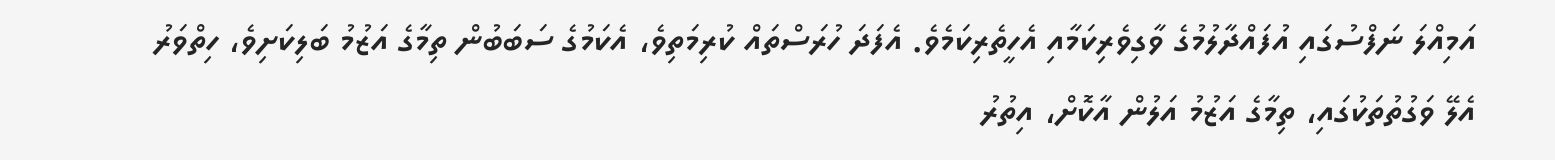އަމިއްލަ ނަފްސުގައި އުފައްދާލުމުގެ ވާގިވެރިކަމާއި އެހީތެރިކަމެވެ. އެފަދަ ހުރަސްތައް ކުރިމަތިވެ، އެކަމުގެ ސަބަބުން ތިމާގެ އަޒުމު ބަލިކަށިވެ، ހިތްވަރު އެލޭ ވަގުތުތަކުގައި، ތިމާގެ އަޒުމު އަލުން އާކޮށް، އިތުރު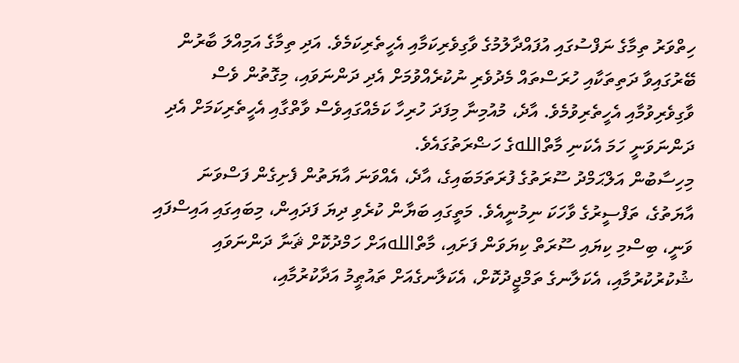ހިތްވަރު ތިމާގެ ނަފްސުގައި އުފައްދާލުމުގެ ވާގިވެރިކަމާއި އެހީތެރިކަމެވެ. އަދި ތިމާގެ އަމިއްލަ ބާރުން ބޭރުގައިވާ ދަތިތަކާއި ހުރަސްތައް މެދުވެރި ނުކުރެއްވުމަށް އެދި ދަންނަވައި، މިގޮތުން ވެސް ވާގިވެރިވުމާއި އެހީތެރިވުމެވެ. އާދެ، މުއުމިނާ މިފަދަ ހުރިހާ ކަމެއްގައިވެސް ވާތްގާއި އެހީތެރިކަމަށް އެދި ދަންނަވަނީ ހަމަ އެކަނި މާތްاللهގެ ހަޟްރަތުގައެވެ.
މިހިސާބުން އަލްޙަމްދު ސޫރަތުގެ ފުރަތަމަބައިގެ، އާދެ، އެއްވަނަ އާޔަތުން ފެށިގެން ފަސްވަނަ އާޔަތުގެ، ތަފްސީރުގެ ވާހަކަ ނިމުނީއެވެ. މަތީގައި ބަޔާން ކުރެވި ދިޔަ ފަދައިން، މިބައިގައި އައިސްފައި ވަނީ، ބިސްމި ކިޔައި ސޫރަތް ކިޔަވަން ފަށައި، މާތްاللهއަށް ހަމްދުކޮށް ޘަނާ ދަންނަވައި ޝުކުރުކުރުމާއި، އެކަލާނގެ ތަމްޖީދުކޮށް، އެކަލާނގެއަށް ތައުޠީމު އަދާކުރުމާއި،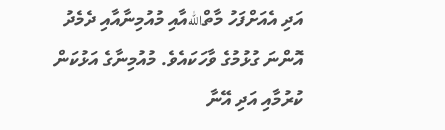އަދި އެއަށްފަހު މާތްاللهއާއި މުއުމިނާއާއި ދެމެދު އޮންނަ ގުޅުމުގެ ވާހަކައެވެ. މުއުމިނާގެ އަޅުކަން ކުރުމާއި އަދި އޭނާ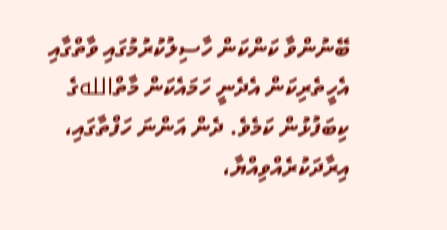ބޭނުންވާ ކަންކަން ހާސިލުކުރުމުގައި ވާތްގާއި އެހީތެރިކަން އެދެނީ ހަމައެކަން މާތްاللهގެ ކިބަފުޅުން ކަމެވެ. ދެން އަންނަ ހަފްތާގައި، އިރާދަކުރެއްވިއްޔާ،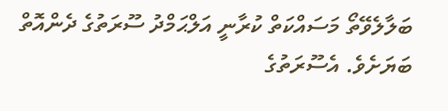ބަލާލެވޭތޯ މަސައްކަތް ކުރާނީ އަލްޙަމްދު ސޫރަތުގެ ދެންއޮތް ބަޔަށެވެ. އެސޫރަތުގެ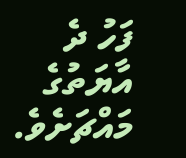ފަހު ދެ އާޔަތުގެ މައްޗަށެވެ.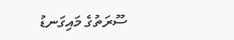ސޫރަތުގެ މައިގަނޑު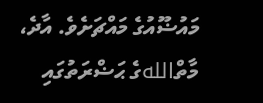މައުޟޫއުގެ މައްޗަށެވެ. އާދެ، މާތްاللهގެ ޙަޟްރަތުގައި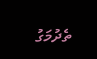ތެދުމަގު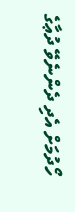ހޯދުމަށް އެދި ދެންނެވޭ ދުޢާގެ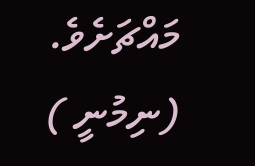މައްޗަށެވެ. (ނިމުނީ )